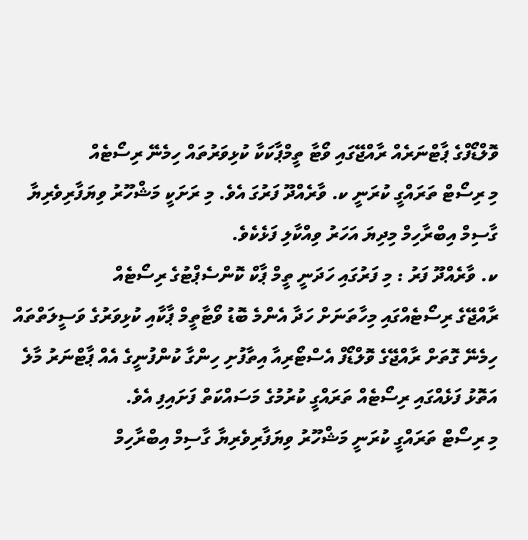ވޮލްޑޯފްގެ ޕާޓްނަރެއް ރާއްޖޭގައި ވޯޓާ ތީމްޕާކަކާ ކުޅިވަރުތައް ހިމެނޭ ރިސޯޓެއް
މި ރިސޯޓް ތަރައްގީ ކުރަނީ ކ. ވާރެއްދޫ ފަރުގަ އެވެ. މި ރަށަކީ މަޝްހޫރު ވިޔަފާރިވެރިޔާ ގާސިމް އިބްރާހިމް މިދިޔަ އަހަރު ވިއްކާލި ފަޅެކެވެ.
ކ. ވާރެއްދޫ ފަރު : މި ފަރުގައި ހަދަނީ ތީމް ޕާކް ކޮންސެޕްޓުގެ ރިސޯޓެއް
ރާއްޖޭގެ ރިސޯޓެއްގައި މިހާތަނަށް ހަދާ އެންމެ ބޮޑު ވޯޓާތީމް ޕާކާއި ކުޅިވަރުގެ ވަސީލަތްތައް ހިމެނޭ ގޮތަށް ރާއްޖޭގެ ވޮލްޑޯފް އެސްޓޯރިއާ އިތާފުށި ހިންގާ ކުންފުނީގެ އެއް ޕާޓްނަރު މާލެ އަތޮޅު ފަޅެއްގައި ރިސޯޓެއް ތަރައްގީ ކުރުމުގެ މަސައްކަތް ފަށައިފި އެވެ.
މި ރިސޯޓް ތަރައްގީ ކުރަނީ މަޝްހޫރު ވިޔަފާރިވެރިޔާ ގާސިމް އިބްރާހިމް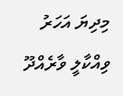މިދިޔަ އަހަރު ވިއްކާލީ ވާރެއްދޫ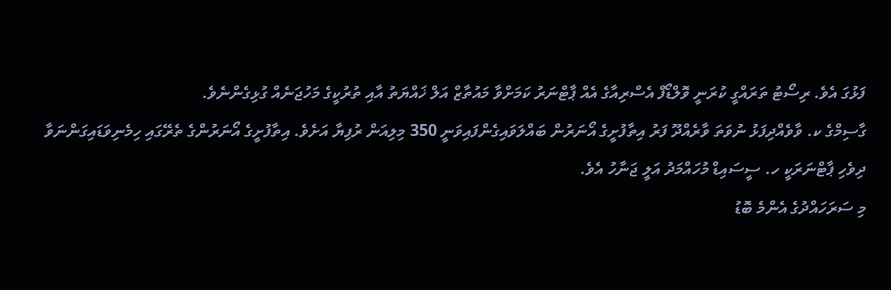ފަޅުގަ އެވެ. ރިސޯޓު ތަރައްގީ ކުރަނީ ވޮލްޑޯފް އެސްރިއާގެ އެއް ޕާޓްނަރު ކަމަށްވާ މައުތާޒް އަލް ޚައްޔަތު އާއި ތުރުކީގެ މަހުޖަނެއް ގުޅިގެންނެވެ.
ގާސިމްގެ ކ. ވާވެއްދިފަޅު ނުވަތަ ވާރެއްދޫ ފަރު އިތާފުށީގެ އޯނަރުން ބައްލަވައިގެންފައިވަނީ 350 މިލިއަން ރުފިޔާ އަށެވެ. އިތާފުށީގެ އޯނަރުންގެ ތެރޭގައި ހިމެނިވަޑައިގަންނަވާ ދިވެހި ޕާޓްނަރަކީ ހ. ސީސައިޑް މުހައްމަދު އަލީ ޖަނާހު އެވެ.
މި ސަރަހައްދުގެ އެންމެ ބޮޑު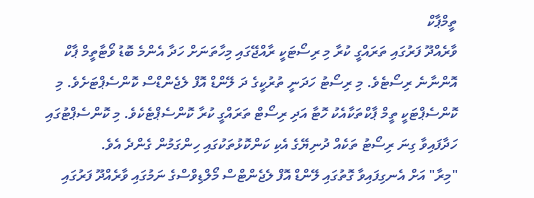ތީމްޕާކް
ވާރެއްދޫ ފަރުގައި ތަރައްގީ ކުރާ މި ރިސޯޓަކީ ރާއްޖޭގައި މިހާތަނަށް ހަދާ އެންމެ ބޮޑު ވޯޓާތީމް ޕާކް އޮންނާނެ ރިސޯޓެވެ. މި ރިސޯޓު ހަދަނީ ތުރުކީގެ ދަ ލޭންޑް އޮފް ލެޖެންޑްސް ކޮންސެޕްޓަށެވެ. މި ކޮންސެޕްޓަކީ ތީމް ޕާކްތަކާއެކު ހޮޓާ އަދި ރިސޯޓް ތަރައްގީ ކުރާ ކޮންސެޕްޓެކެވެ. މި ކޮންސެޕްޓުގައި ހަދާފައިވާ ގިނަ ރިސޯޓު ތަކެއް ދުނިޔޭގެ އެކި ކަންކޮޅުތަކުގައި ހިންގަމުން ގެންދެ އެވެ.
"މިރާ" އަށް އެނގިފައިވާ ގޮތުގައި ލޭންޑް އޮފް ލެޖެންޓްސް މޯލްޑިވްސްގެ ނަމުގައި ވާރެއްދޫ ފަރުގައި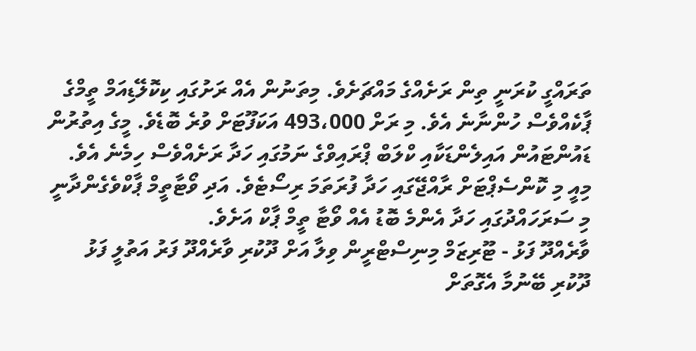ތަރައްގީ ކުރަނީ ތިން ރަށެއްގެ މައްޗަށެވެ. މިތަނުން އެއް ރަށުގައި ކިކޮލޭޑިއަމް ތީމްގެ ޕާކެއްވެސް ހުންނާނެ އެވެ. މި ރަށް 493،000 އަކަފޫޓަށް ވުރެ ބޮޑެވެ. މީގެ އިތުރުން ޑައުންޓައުން އައިލެންޑަކާއި ކްލަބް ޕްރައިވްގެ ނަމުގައި ހަދާ ރަށެއްވެސް ހިމެނެ އެވެ. މިއީ މި ކޮންސެޕްޓަށް ރާއްޖޭގައި ހަދާ ފުރަތަމަ ރިސޯޓެވެ. އަދި ވޯޓާތީމް ޕާކްވެގެންދާނީ މި ސަރަހައްދުގައި ހަދާ އެންމެ ބޮޑު އެއް ވޯޓާ ތީމް ޕާކް އަށެވެ.
ވާރެއްދޫ ފަޅު - ޓޫރިޒަމް މިނިސްޓްރީން ވިލާ އަށް ދޫކުރި ވާރެއްދޫ ފަރު އަތުލީ ފަޅު ދޫކުރި ބޭނުމާ އެގޮތަށް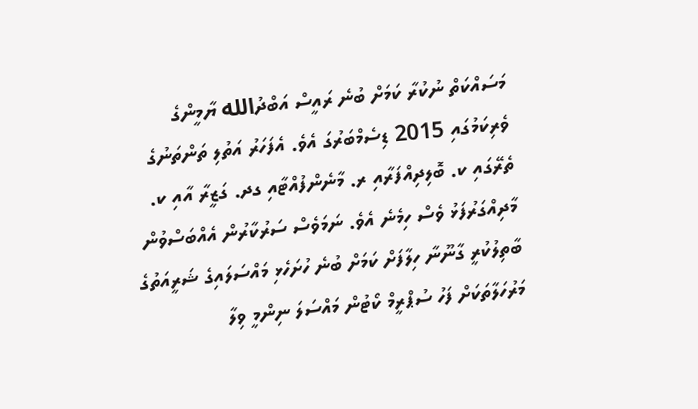މަސައްކަތް ނުކުރާ ކަމަށް ބުނެ ރައީސް އަބްދުالله ޔާމީންގެ ވެރިކަމުގައި 2015 ޑިސެމްބަރުގަ އެވެ. އެފަހަރު އަތުލި ތަންތަނުގެ ތެރޭގައި ކ. ބޮލިދިއްފަރާއި ރ. މާނެންފުއްޓާއި ގދ. ގަޒީރާ އާއި ކ. މާދިއްގަރުފަޅު ވެސް ހިމެނެ އެވެ. ނަމަވެސް ސަރުކާރުން އެއްބަސްވުން ބާތިލުކުރީ ގާނޫނާ ހިލާފަށް ކަމަށް ބުނެ ހުށަހެޅި މައްސަލައިގެ ޝަރީއަތުގެ މަރުހަލާތަކަށް ފަހު ސުޕްރީމް ކޯޓުން މައްސަލަ ނިންމީ ވިލާ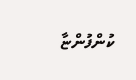ކުންފުންޏާ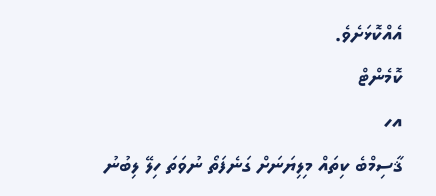އެއްކޮޅަށެވެ.
ކޮމެންޓް
އހ
ޤާސިމްބެ ކިތައް މިލިޔަނަށް ގަނެފަތޯ ނުވަތަ ހިލޭ ލިބުނު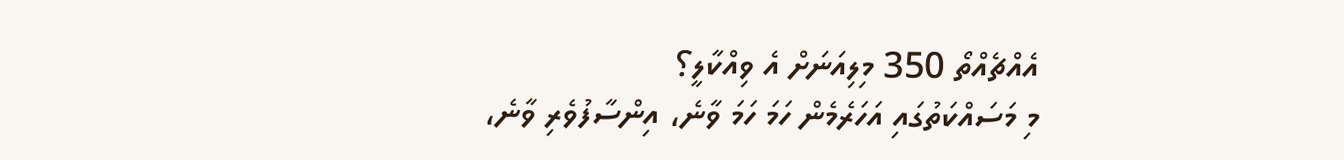އެއްޗެއްތޯ 350 މިލިއަނަށް އެ ވިއްކާލީ؟
މި މަސައްކަތުގައި އަހަރެމެން ހަމަ ހަމަ ވާނެ، އިންސާފުވެރި ވާނެ،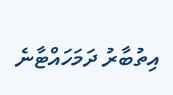އިތުބާރު ދަމަހައްޓާނެ